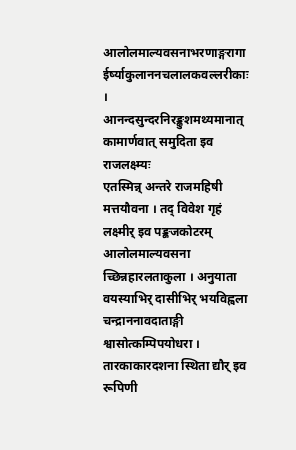आलोलमाल्यवसनाभरणाङ्गरागा ईर्ष्याकुलाननचलालकवल्लरीकाः । आनन्दसुन्दरनिरङ्कुशमथ्यमानात् कामार्णवात् समुदिता इव राजलक्ष्म्यः
एतस्मिन्न् अन्तरे राजमहिषी मत्तयौवना । तद् विवेश गृहं लक्ष्मीर् इव पङ्कजकोटरम्
आलोलमाल्यवसना च्छिन्नहारलताकुला । अनुयाता वयस्याभिर् दासीभिर् भयविह्वला
चन्द्राननावदाताङ्गी श्वासोत्कम्पिपयोधरा । तारकाकारदशना स्थिता द्यौर् इव रूपिणी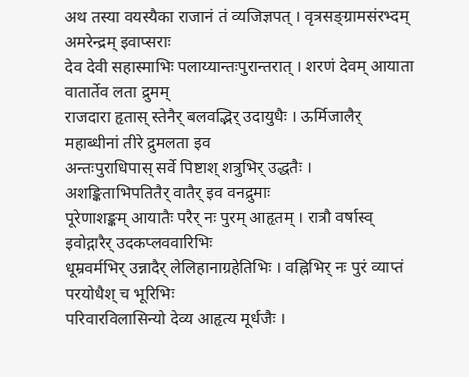अथ तस्या वयस्यैका राजानं तं व्यजिज्ञपत् । वृत्रसङ्ग्रामसंरभ्दम् अमरेन्द्रम् इवाप्सराः
देव देवी सहास्माभिः पलाय्यान्तःपुरान्तरात् । शरणं देवम् आयाता वातार्तेव लता द्रुमम्
राजदारा हृतास् स्तेनैर् बलवद्भिर् उदायुधैः । ऊर्मिजालैर् महाब्धीनां तीरे द्रुमलता इव
अन्तःपुराधिपास् सर्वे पिष्टाश् शत्रुभिर् उद्धतैः । अशङ्किताभिपतितैर् वातैर् इव वनद्रुमाः
पूरेणाशङ्कम् आयातैः परैर् नः पुरम् आहृतम् । रात्रौ वर्षास्व् इवोद्गारैर् उदकप्लववारिभिः
धूम्रवर्मभिर् उन्नादैर् लेलिहानाग्रहेतिभिः । वह्निभिर् नः पुरं व्याप्तं परयोधैश् च भूरिभिः
परिवारविलासिन्यो देव्य आहृत्य मूर्धजैः ।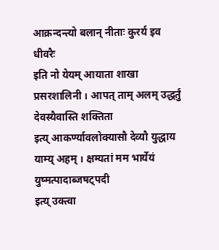आक्रन्दन्त्यो बलान् नीताः कुरर्य इव धीवरैः
इति नो येयम् आयाता शाखा प्रसरशालिनी । आपत् ताम् अलम् उद्धर्तुं देवस्यैवास्ति शक्तिता
इत्य् आकर्ण्यावलोक्यासौ देव्यौ युद्धाय याम्य् अहम् । क्षम्यतां मम भार्येयं युष्मत्पादाब्जषट्पदी
इत्य् उक्त्वा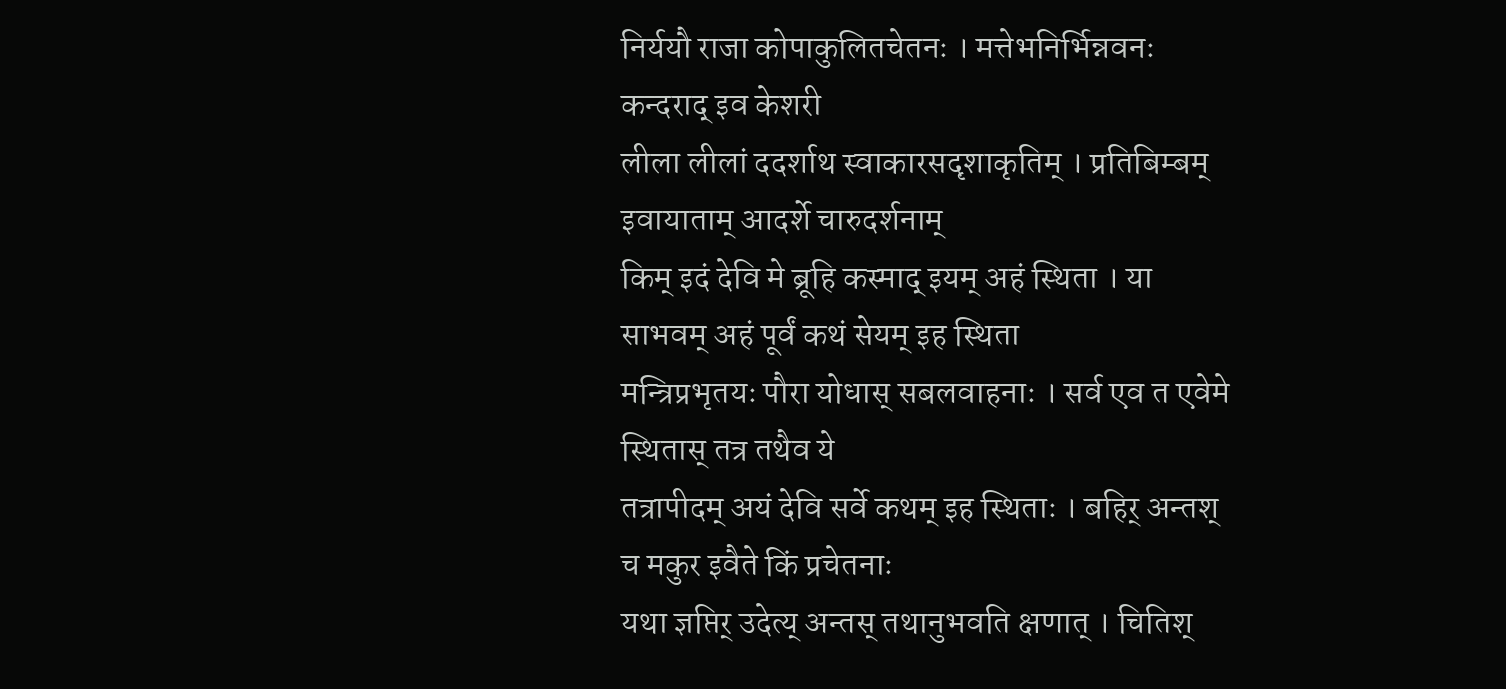निर्ययौ राजा कोपाकुलितचेतनः । मत्तेभनिर्भिन्नवनः कन्दराद् इव केशरी
लीला लीलां ददर्शाथ स्वाकारसदृशाकृतिम् । प्रतिबिम्बम् इवायाताम् आदर्शे चारुदर्शनाम्
किम् इदं देवि मे ब्रूहि कस्माद् इयम् अहं स्थिता । या साभवम् अहं पूर्वं कथं सेयम् इह स्थिता
मन्त्रिप्रभृतयः पौरा योधास् सबलवाहनाः । सर्व एव त एवेमे स्थितास् तत्र तथैव ये
तत्रापीदम् अयं देवि सर्वे कथम् इह स्थिताः । बहिर् अन्तश् च मकुर इवैते किं प्रचेतनाः
यथा ज्ञप्तिर् उदेत्य् अन्तस् तथानुभवति क्षणात् । चितिश्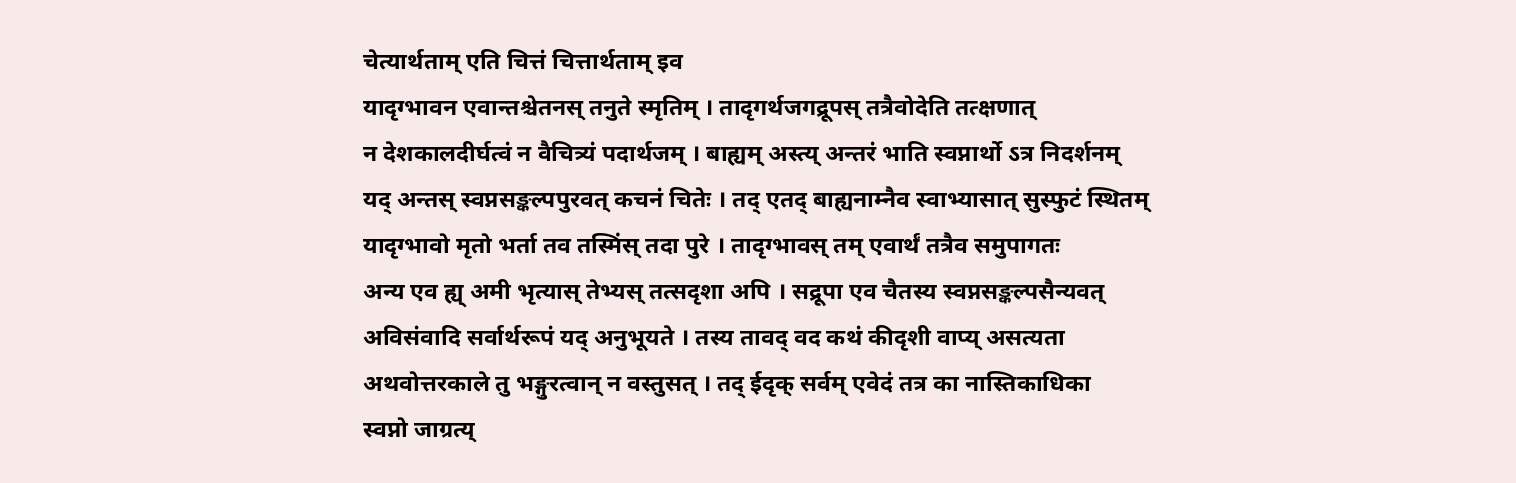चेत्यार्थताम् एति चित्तं चित्तार्थताम् इव
यादृग्भावन एवान्तश्चेतनस् तनुते स्मृतिम् । तादृगर्थजगद्रूपस् तत्रैवोदेति तत्क्षणात्
न देशकालदीर्घत्वं न वैचित्र्यं पदार्थजम् । बाह्यम् अस्त्य् अन्तरं भाति स्वप्नार्थो ऽत्र निदर्शनम्
यद् अन्तस् स्वप्नसङ्कल्पपुरवत् कचनं चितेः । तद् एतद् बाह्यनाम्नैव स्वाभ्यासात् सुस्फुटं स्थितम्
यादृग्भावो मृतो भर्ता तव तस्मिंस् तदा पुरे । तादृग्भावस् तम् एवार्थं तत्रैव समुपागतः
अन्य एव ह्य् अमी भृत्यास् तेभ्यस् तत्सदृशा अपि । सद्रूपा एव चैतस्य स्वप्नसङ्कल्पसैन्यवत्
अविसंवादि सर्वार्थरूपं यद् अनुभूयते । तस्य तावद् वद कथं कीदृशी वाप्य् असत्यता
अथवोत्तरकाले तु भङ्गुरत्वान् न वस्तुसत् । तद् ईदृक् सर्वम् एवेदं तत्र का नास्तिकाधिका
स्वप्नो जाग्रत्य्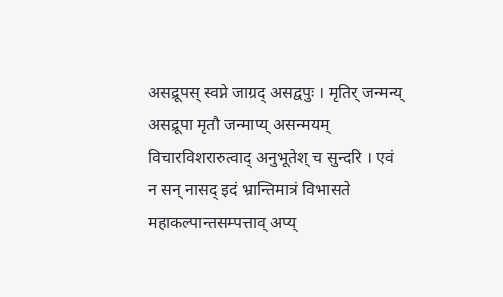असद्रूपस् स्वप्ने जाग्रद् असद्वपुः । मृतिर् जन्मन्य् असद्रूपा मृतौ जन्माप्य् असन्मयम्
विचारविशरारुत्वाद् अनुभूतेश् च सुन्दरि । एवं न सन् नासद् इदं भ्रान्तिमात्रं विभासते
महाकल्पान्तसम्पत्ताव् अप्य्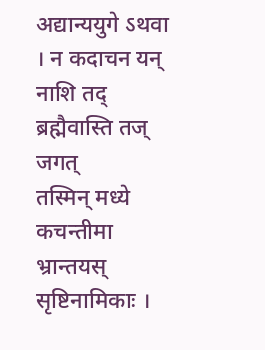अद्यान्ययुगे ऽथवा । न कदाचन यन् नाशि तद् ब्रह्मैवास्ति तज् जगत्
तस्मिन् मध्ये कचन्तीमा भ्रान्तयस् सृष्टिनामिकाः ।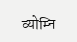व्योम्नि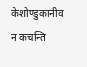केशोण्डुकानीव न कचन्ति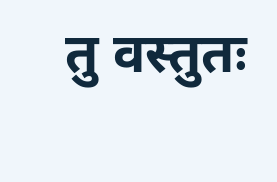तु वस्तुतः